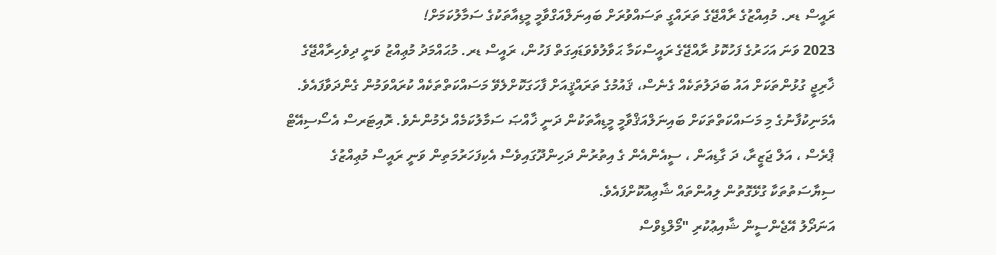ރައީސް ޑރ. މުއިއްޒުގެ ރާއްޖޭގެ ތަރައްގީ ތަސައްވުރަށް ބައިނަލްއަގްވާމީ މީޑިއާތަކުގެ ސަމާލުކަމަށް!
2023 ވަނަ އަހަރުގެ ފަހުކޮޅު ރާއްޖޭގެ ރައީސްކަމާ ޙަވާލުވެވަޑައިގަތް ފަހުން، ރައީސް ޑރ. މުޙައްމަދު މުޢިއްޒު ވަނީ ދިވެހިރާއްޖޭގެ ޚާރިޖީ ގުޅުންތަކަށް އައު ބަދަލުތަކެއް ގެނެސް، ޤައުމުގެ ތަރައްޤީއަށް ފާހަގަކޮށްލެވޭ މަސައްކަތްތަކެއް ކުރައްވަމުން ގެންދަވާފައެވެ. އެމަނިކުފާނުގެ މި މަސައްކަތްތަކަށް ބައިނަލްއަޤްވާމީ މީޑިއާތަކުން ދަނީ ޚާއްޞަ ސަމާލުކަމެއް ދެމުންނެވެ. ރޮއިޓަރސް އެސޯސިއޭޓް ޕްރެސް ، އަލް ޖަޒީރާ، ދަ ގާޑިއަން ، ސީއެންއެން ގެ އިތުރުން ދަހިންދޫގައިވެސް އެކިފަހަރުމަތިން ވަނީ ރައީސް މުޢިއްޒުގެ ސިޔާސަތުތަކާ ގުޅޭގޮތުން ލިއުންތައް ޝާޢިއުކޮށްފައެވެ.
އަނަދޯލު އޭޖެންސީން ޝާއިޢުކުރި "މޯލްޑިވްސް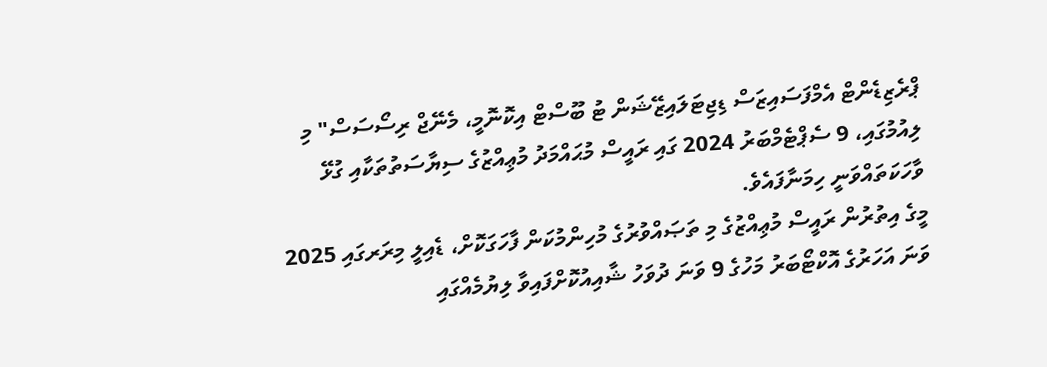ޕްރެޒިޑެންޓް އެމްފަސައިޒަސް ޑިޖިޓަލައިޒޭޝަން ޓު ބޫސްޓް އިކޮނޮމީ، މެނޭޖް ރިސޯސަސް" މި ލިއުމުގައި، 9 ސެޕްޓެމްބަރު 2024 ގައި ރައީސް މުޙައްމަދު މުޢިއްޒުގެ ސިޔާސަތުތަކާއި ގުޅޭ ވާހަކަތައްވަނީ ހިމަނާފައެވެ.
މީގެ އިތުރުން ރައީސް މުޢިއްޒުގެ މި ތަޞައްވުރުގެ މުހިންމުކަން ފާހަގަކޮށް، ޑެއިލީ މިރަރގައި 2025 ވަނަ އަހަރުގެ އޮކްޓޯބަރު މަހުގެ 9 ވަނަ ދުވަހު ޝާއިއުކޮށްފައިވާ ލިޔުމެއްގައި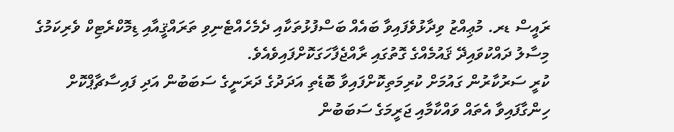ރައީސް ޑރ. މުޢިއްޒު ވިދާޅުވެފައިވާ ބައެއް ބަސްފުޅުތަކާއި ދެމެހެއްޓެނިވި ތަރައްޤީއާއި ޑިމޮކްރެޓިކް ވެރިކަމުގެ މިސާލު ދައްކުވައިދޭ ޤައުމެއްގެ ގޮތުގައި ރާއްޖެފާހަގަކޮށްފައިވެއެވެ.
ކުރީ ސަރުކާރުން ގައުމަށް ކުރިމަތިކޮށްފައިވާ ބޮޑެތި އަދަދުގެ ދަރަނީގެ ސަބަބުން އަދި ފައިސާޗާޕްކޮށް ހިންގާފައިވާ އެތައް ވައްކާމާއި ޖަރީމަގެ ސަބަބުން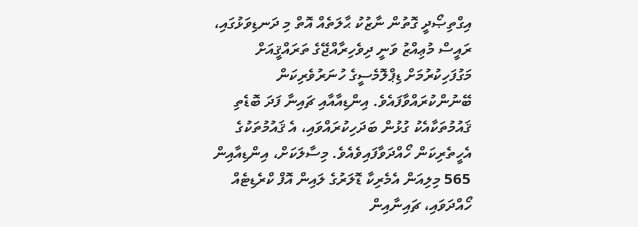އިގްތިޞޯދީ ގޮތުން ނާޒުކު ޙާލަތެއް އޮތް މި ދަނޑިވަޅުގައި، ރައީސް މުޢިއްޒު ވަނީ ދިވެހިރާއްޖޭގެ ތަރައްޤީއަށް މަގުފަހިކުރުމަށް ޑިޕްލޮމެސީގެ ހުނަރުވެރިކަން ބޭނުންކުރައްވާފައެވެ. އިންޑިއާއާއި ޗައިނާ ފަދަ ބޮޑެތި ޤައުމުތަކާއެކު ގުޅުން ބަދަހިކުރައްވައި، އެ ޤައުމުތަކުގެ އެހީތެރިކަން ހޯއްދަވާފައިވެއެވެ. މިސާލަކަށް، އިންޑިއާއިން 565 މިލިއަން އެމެރިކާ ޑޮލަރުގެ ލައިން އޮފް ކްރެޑިޓެއް ހޯއްދަވައި، ޗައިނާއިން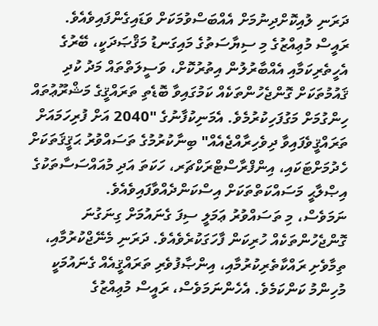ދަރަނި ލުއިކޮށްދިނުމަށް އެއްބަސްވުމަކަށް ވަޑައިގެންފައިވެއެވެ.
ރައީސް މުޢިއްޒުގެ މި ސިޔާސަތުގެ މައިގަނޑު މަޤްޞަދަކީ، ބޭރުގެ އެހީތެރިކަމާއި އެއްބާރުލުން އިތުރުކޮށް، ވަސީލަތްތައް މަދު ކުދި ޤައުމުތަކަށް ގޮންޖެހުންތަކެއް ކަމުގައިވާ ބޮޑެތި ތަރައްޤީގެ މަޝްރޫޢުތައް ހިންގުމަށް މަގުފަހިކުރުމެވެ. އެމަނިކުފާނުގެ "2040 އަށް ފުރިހަމައަށް ތަރައްޤީވެފައިވާ ދިވެހިރާއްޖެއެއް" ބިނާކުރުމުގެ ތަސައްވުރު ޙަޤީޤަތަކަށް ހެދުމަށްޓަކައި، އިންފްރާސްޓްރަކްޗަރ، ހަކަތަ އަދި މުއައްސަސާތަކުގެ އިޞްލާޙީ މަސައްކަތްތަކަށް އިސްކަންދެއްވާފައިވެއެވެ.
ނަމަވެސް، މި ތަސައްވުރު ޢަމަލީ ސިފަ ގެނައުމަށް ގިނަގުނަ ގޮންޖެހުންތަކެއް ހުރިކަން ފާހަގަކުރެވެއެވެ. ދަރަނި މެނޭޖްކުރުމާއި، ތިމާވެށި ރައްކާތެރިކުރުމާއި، އިންޞާފުވެރި ތަރައްޤީއެއް ގެނައުމަކީ މުހިންމު ކަންކަމެވެ. އެހެންނަމަވެސް، ރައީސް މުޢިއްޒުގެ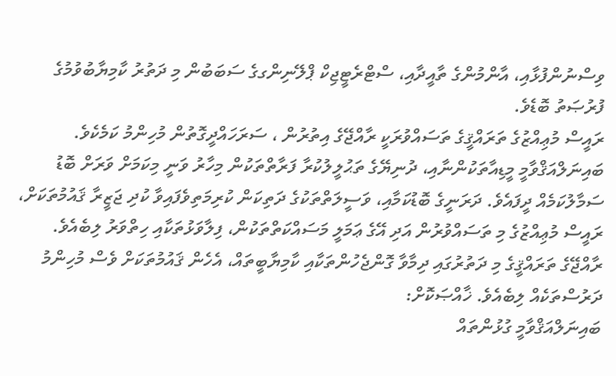ވިސްނުންފުޅާއި، އާންމުންގެ ތާއީދާއި، ސްޓްރެޓީޖިކް ޕްލޭނިންގގެ ސަބަބުން މި ދަތުރު ކާމިޔާބުވުމުގެ ފުރުޞަތު ބޮޑެވެ.
ރައީސް މުޢިއްޒުގެ ތަރައްޤީގެ ތަސައްވުރަކީ ރާއްޖޭގެ އިތުރުން ، ސަރަހައްދީގޮތުން މުހިންމު ކަމެކެވެ. ބައިނަލްއަޤްވާމީ މީޑިއާތަކުންނާއި، ދުނިޔޭގެ ތަޙުލީލުކުރާ ފަރާތްތަކުން މިހާރު ވަނީ މިކަމަށް ވަރަށް ބޮޑު ސަމާލުކަމެއް ދީފައެވެ. ދަރަނީގެ ބޮޑުކަމާއި، ވަސީލަތްތަކުގެ ދަތިކަން ކުރިމަތިވެފައިވާ ކުދި ޖަޒީރާ ޤައުމުތަކަށް، ރައީސް މުޢިއްޒުގެ މި ތަސައްވުރުން އަދި އޭގެ ޢަމަލީ މަސައްކަތްތަކުން، ފިލާވަޅުތަކާއި ހިތްވަރު ލިބެއެވެ.
ރާއްޖޭގެ ތަރައްޤީގެ މި ދަތުރުގައި ދިމާވާ ގޮންޖެހުންތަކާއި ކާމިޔާބީތައް، އެހެން ޤައުމުތަކަށް ވެސް މުހިންމު ދަރުސްތަކެއް ލިބެއެވެ. ޚާއްޞަކޮށް:
ބައިނަލްއަޤްވާމީ ގުޅުންތައް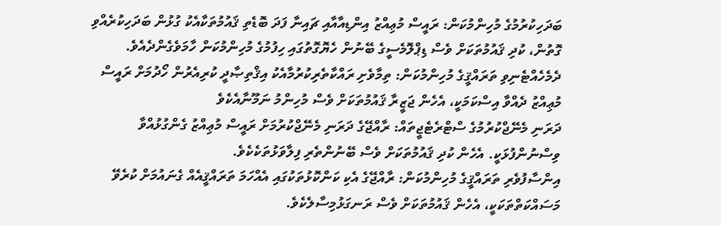ބަދަހިކުރުމުގެ މުހިންމުކަން: ރައީސް މުޢިއްޒު އިންޑިއާއާއި ޗައިނާ ފަދަ ބޮޑެތި ޤައުމުތަކާއެކު ގުޅުން ބަދަހިކުރެއްވި ގޮތުން، ކުދި ޤައުމުތަކަށް ވެސް ޑިޕްލޮމެސީގެ ބޭނުން ހެޔޮގޮތުގައި ހިފުމުގެ މުހިންމުކަން ހާމަވެގެންދެއެވެ.
ދެމެހެއްޓެނިވި ތަރައްޤީގެ މުހިންމުކަން: ތިމާވެށި ރައްކާތެރިކުރުމާއެކު އިޤްތިޞާދީ ކުރިއެރުން ހޯދުމަށް ރައީސް މުޢިއްޒު ދެއްވާ އިސްކަމަކީ، އެހެން ޖަޒީރާ ޤައުމުތަކަށް ވެސް މުހިންމު ނަމޫނާއެކެވެ
ދަރަނި މެނޭޖްކުރުމުގެ ސްޓްރެޓެޖީތައް: ރާއްޖޭގެ ދަރަނި މެނޭޖްކުރުމަށް ރައީސް މުޢިއްޒު ގެންގުޅުއްވާ ވިސްނުންފުޅަކީ. އެހެން ކުދި ޤައުމުތަކަށް ވެސް ބޭނުންތެރި ފިލާވަޅުތަކެކެވެ.
އިންސާފުވެރި ތަރައްޤީގެ މުހިންމުކަން: ރާއްޖޭގެ އެކި ކަންކޮޅުތަކުގައި އެއްހަމަ ތަރައްޤީއެއް ގެނައުމަށް ކުރެވޭ މަސައްކަތްތަކަކީ، އެހެން ޤައުމުތަކަށް ވެސް ރަނގަޅުމިސާލެކެވެ.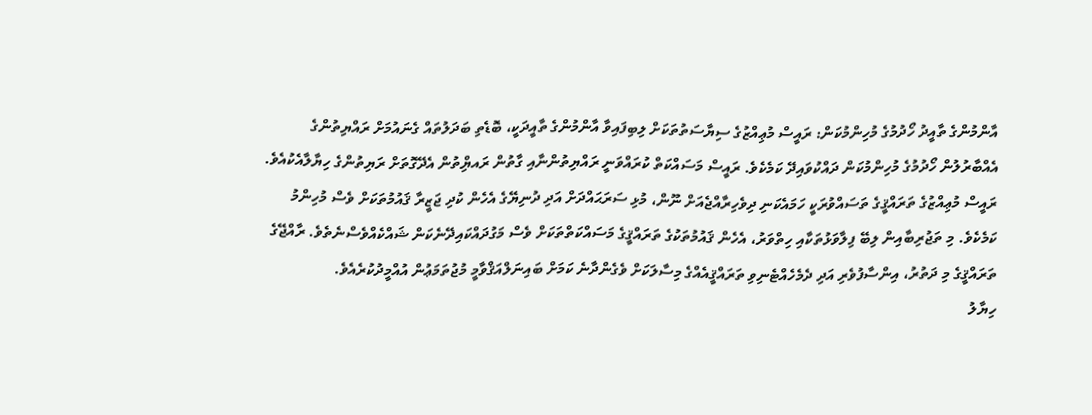އާންމުންގެ ތާއީދު ހޯދުމުގެ މުހިންމުކަން: ރައީސް މުޢިއްޒުގެ ސިޔާސަތުތަކަށް ލިބިފައިވާ އާންމުންގެ ތާއީދަކީ، ބޮޑެތި ބަދަލުތައް ގެނައުމަށް ރައްޔިތުންގެ އެއްބާރުލުން ހޯދުމުގެ މުހިންމުކަން ދައްކުވައިދޭ ކަމެކެވެ. ރައީސް މަސައްކަތް ކުރައްވަނީ ރައްޔިތުންނާއި ގާތުން ރައޔްިތުން އެދޭގޮތަށް ރަޔިތުންގެ ހިޔާލާއެކުއެވެ.
ރައީސް މުޢިއްޒުގެ ތަރައްޤީގެ ތަސައްވުރަކީ ހަމައެކަނި ދިވެހިރާއްޖެއަށް ނޫން، މުޅި ސަރަޙައްދަށް އަދި ދުނިޔޭގެ އެހެން ކުދި ޖަޒީރާ ޤައުމުތަކަށް ވެސް މުހިންމު ކަމެކެވެ. މި ތަޖުރިބާއިން ލިބޭ ފިލާވަޅުތަކާއި ހިތްވަރު، އެހެން ޤައުމުތަކުގެ ތަރައްޤީގެ މަސައްކަތްތަކަށް ވެސް މަގުދައްކައިދޭނެކަން ޝައްކެއްވެސްނެތެވެ. ރާއްޖޭގެ ތަރައްޤީގެ މި ދަތުރު، އިންސާފުވެރި އަދި ދެމެހެއްޓެނިވި ތަރައްޤީއެއްގެ މިސާލަކަށް ވެގެންދާނެ ކަމަށް ބައިނަލްއަޤްވާމީ މުޖުތަމަޢުން އުއްމީދުކުރެއެވެ.
ހިޔާލު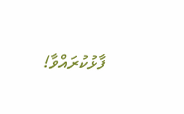ފާޅުކުރައްވާ!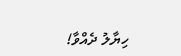ހިޔާލު ދެއްވާ!